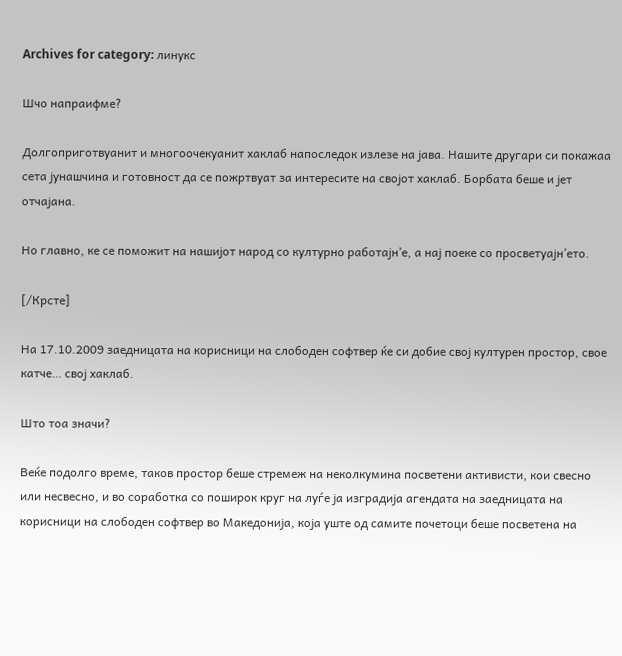Archives for category: линукс

Шчо напраифме?

Долгоприготвуанит и многоочекуанит хаклаб напоследок излезе на јава. Нашите другари си покажаа сета jунашчина и готовност да се пожртвуат за интересите на својот хаклаб. Борбата беше и јет отчајана.

Но главно, ке се поможит на нашијот народ со културно работајн’е, а нај поеке со просветуајн’ето.

[/Крсте]

На 17.10.2009 заедницата на корисници на слободен софтвер ќе си добие свој културен простор, свое катче… свој хаклаб.

Што тоа значи?

Веќе подолго време, таков простор беше стремеж на неколкумина посветени активисти, кои свесно или несвесно, и во соработка со поширок круг на луѓе ја изградија агендата на заедницата на корисници на слободен софтвер во Македонија, која уште од самите почетоци беше посветена на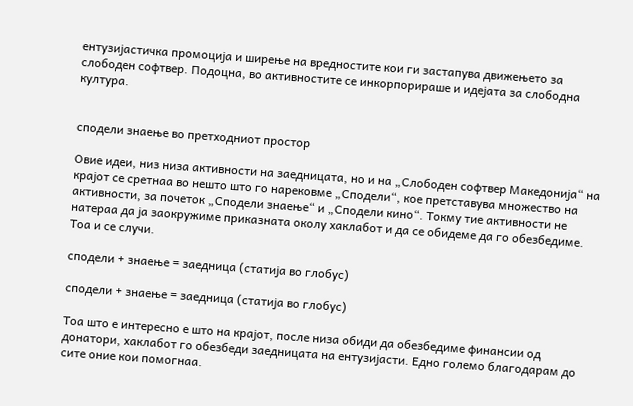ентузијастичка промоција и ширење на вредностите кои ги застапува движењето за слободен софтвер. Подоцна, во активностите се инкорпорираше и идејата за слободна култура.


сподели знаење во претходниот простор

Овие идеи, низ низа активности на заедницата, но и на „Слободен софтвер Македонија“ на крајот се сретнаа во нешто што го нарековме „Сподели“, кое претставува множество на активности, за почеток „Сподели знаење“ и „Сподели кино“. Токму тие активности не натераа да ја заокружиме приказната околу хаклабот и да се обидеме да го обезбедиме. Тоа и се случи.

сподели + знаење = заедница (статија во глобус)

сподели + знаење = заедница (статија во глобус)

Тоа што е интересно е што на крајот, после низа обиди да обезбедиме финансии од донатори, хаклабот го обезбеди заедницата на ентузијасти. Едно големо благодарам до сите оние кои помогнаа.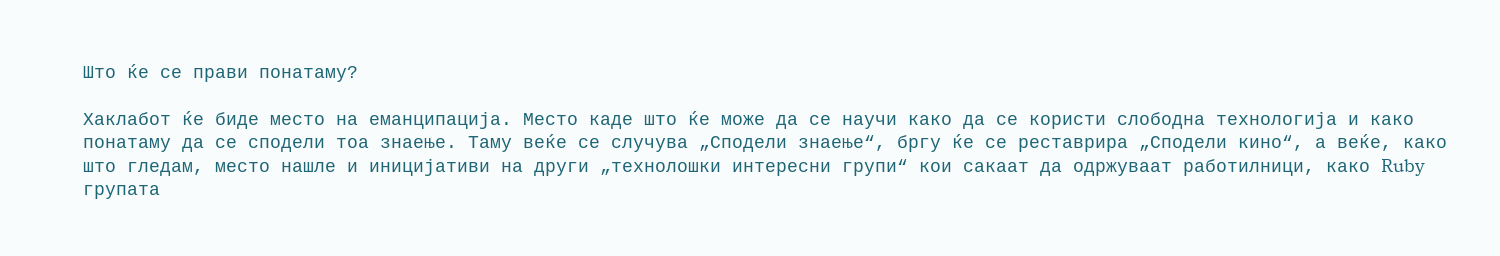Што ќе се прави понатаму?

Хаклабот ќе биде место на еманципација. Место каде што ќе може да се научи како да се користи слободна технологија и како понатаму да се сподели тоа знаење. Таму веќе се случува „Сподели знаење“, бргу ќе се реставрира „Сподели кино“, а веќе, како што гледам, место нашле и иницијативи на други „технолошки интересни групи“ кои сакаат да одржуваат работилници, како Ruby групата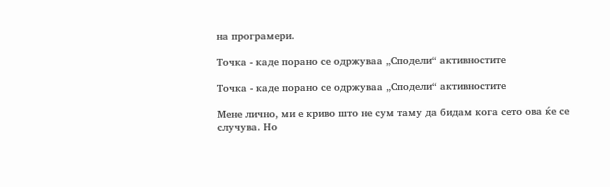на програмери.

Точка - каде порано се одржуваа „Сподели“ активностите

Точка - каде порано се одржуваа „Сподели“ активностите

Мене лично, ми е криво што не сум таму да бидам кога сето ова ќе се случува. Но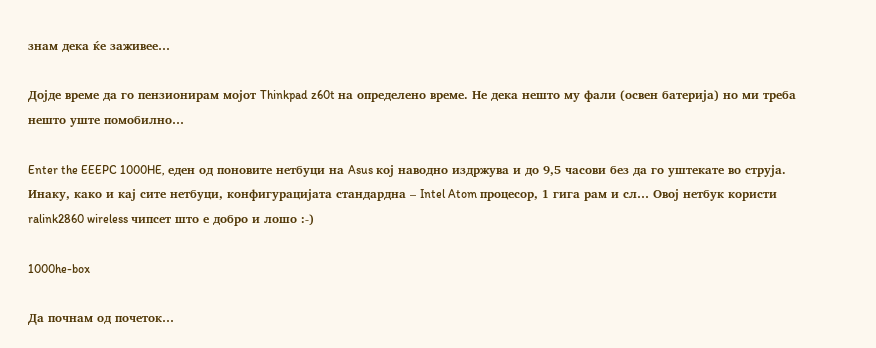знам дека ќе заживее…

Дојде време да го пензионирам мојот Thinkpad z60t на определено време. Не дека нешто му фали (освен батерија) но ми треба нешто уште помобилно…

Enter the EEEPC 1000HE, еден од поновите нетбуци на Asus кој наводно издржува и до 9,5 часови без да го уштекате во струја. Инаку, како и кај сите нетбуци, конфигурацијата стандардна – Intel Atom процесор, 1 гига рам и сл… Овој нетбук користи ralink2860 wireless чипсет што е добро и лошо :-)

1000he-box

Да почнам од почеток…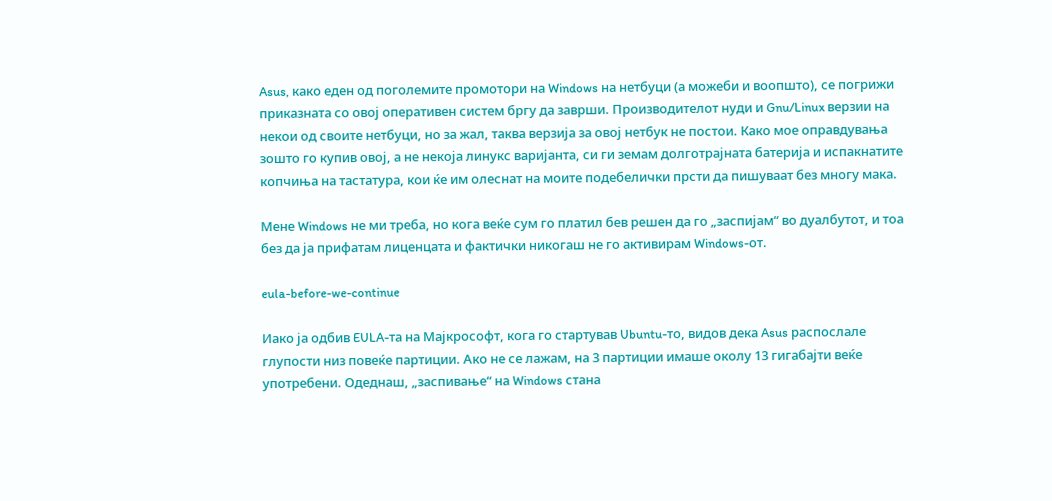Asus, како еден од поголемите промотори на Windows на нетбуци (а можеби и воопшто), се погрижи приказната со овој оперативен систем бргу да заврши. Производителот нуди и Gnu/Linux верзии на некои од своите нетбуци, но за жал, таква верзија за овој нетбук не постои. Како мое оправдувања зошто го купив овој, а не некоја линукс варијанта, си ги земам долготрајната батерија и испакнатите копчиња на тастатура, кои ќе им олеснат на моите подебелички прсти да пишуваат без многу мака.

Мене Windows не ми треба, но кога веќе сум го платил бев решен да го „заспијам“ во дуалбутот, и тоа без да ја прифатам лиценцата и фактички никогаш не го активирам Windows-от.

eula-before-we-continue

Иако ја одбив EULA-та на Мајкрософт, кога го стартував Ubuntu-то, видов дека Asus распослале глупости низ повеќе партиции. Ако не се лажам, на 3 партиции имаше околу 13 гигабајти веќе употребени. Одеднаш, „заспивање“ на Windows стана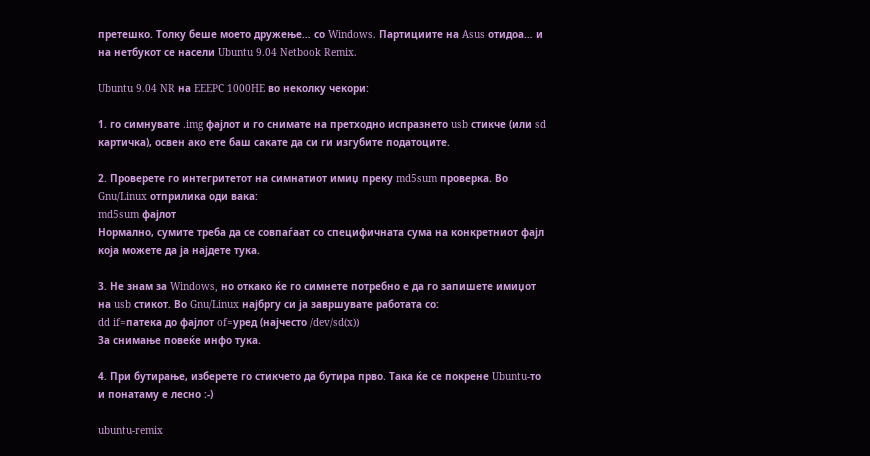претешко. Толку беше моето дружење… со Windows. Партициите на Asus отидоа… и на нетбукот се насели Ubuntu 9.04 Netbook Remix.

Ubuntu 9.04 NR на EEEPC 1000HE во неколку чекори:

1. го симнувате .img фајлот и го снимате на претходно испразнето usb стикче (или sd картичка), освен ако ете баш сакате да си ги изгубите податоците.

2. Проверете го интегритетот на симнатиот имиџ преку md5sum проверка. Во Gnu/Linux отприлика оди вака:
md5sum фајлот
Нормално, сумите треба да се совпаѓаат со специфичната сума на конкретниот фајл која можете да ја најдете тука.

3. Не знам за Windows, но откако ќе го симнете потребно е да го запишете имиџот на usb стикот. Во Gnu/Linux најбргу си ја завршувате работата со:
dd if=патека до фајлот of=уред (најчесто /dev/sd(x))
За снимање повеќе инфо тука.

4. При бутирање, изберете го стикчето да бутира прво. Така ќе се покрене Ubuntu-то и понатаму е лесно :-)

ubuntu-remix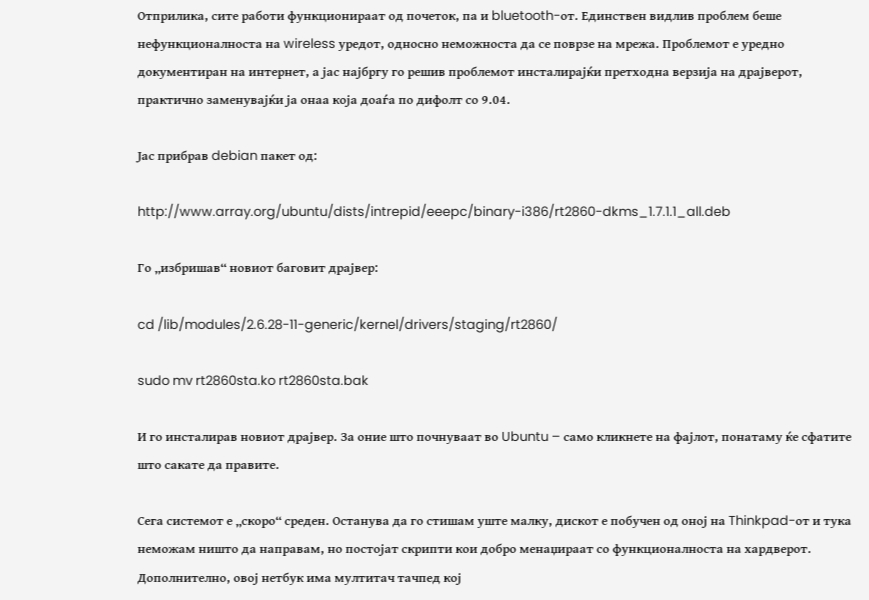Отприлика, сите работи функционираат од почеток, па и bluetooth-от. Единствен видлив проблем беше нефункционалноста на wireless уредот, односно неможноста да се поврзе на мрежа. Проблемот е уредно документиран на интернет, а јас најбргу го решив проблемот инсталирајќи претходна верзија на драјверот, практично заменувајќи ја онаа која доаѓа по дифолт со 9.04.

Јас прибрав debian пакет од:

http://www.array.org/ubuntu/dists/intrepid/eeepc/binary-i386/rt2860-dkms_1.7.1.1_all.deb

Го „избришав“ новиот баговит драјвер:

cd /lib/modules/2.6.28-11-generic/kernel/drivers/staging/rt2860/

sudo mv rt2860sta.ko rt2860sta.bak

И го инсталирав новиот драјвер. За оние што почнуваат во Ubuntu – само кликнете на фајлот, понатаму ќе сфатите што сакате да правите.

Сега системот е „скоро“ среден. Останува да го стишам уште малку, дискот е побучен од оној на Thinkpad-от и тука неможам ништо да направам, но постојат скрипти кои добро менаџираат со функционалноста на хардверот. Дополнително, овој нетбук има мултитач тачпед кој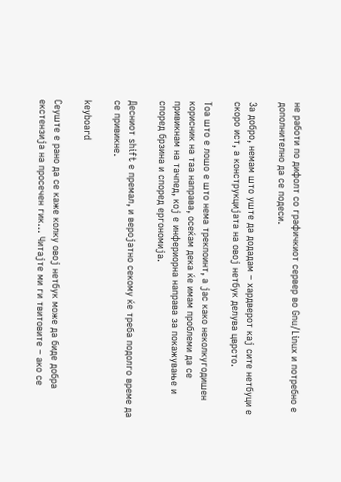не работи по дифолт со графичкиот сервер во Gnu/Linux и потребно е дополнително да се подеси.

За добро, немам што уште да додадам – хардверот кај сите нетбуци е скоро ист, а конструкцијата на овој нетбук делува цврсто.

Тоа што е лошо е што нема трекпоинт, а јас како неколкугодишен корисник на таа направа, осеќам дека ќе имам проблеми да се привикнам на тачпед, кој е инфериорна направа за покажување и според брзина и според ергономија.

Десниот shift е премал, и веројатно секому ќе треба подолго време да се привикне.

keyboard

Сеуште е рано да се каже колку овој нетбук може да биде добра екстензија на просечен гик… Читајте ми ги твитовите – ако се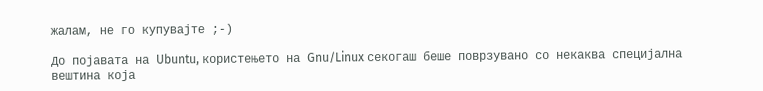жалам, не го купувајте ;-)

До појавата на Ubuntu, користењето на Gnu/Linux секогаш беше поврзувано со некаква специјална вештина која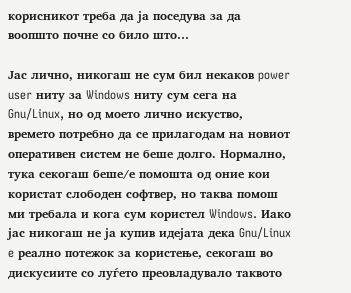корисникот треба да ја поседува за да воопшто почне со било што…

Јас лично, никогаш не сум бил некаков power user ниту за Windows ниту сум сега на Gnu/Linux, но од моето лично искуство, времето потребно да се прилагодам на новиот оперативен систем не беше долго. Нормално, тука секогаш беше/е помошта од оние кои користат слободен софтвер, но таква помош ми требала и кога сум користел Windows. Иако јас никогаш не ја купив идејата дека Gnu/Linux e реално потежок за користење, секогаш во дискусиите со луѓето преовладувало таквото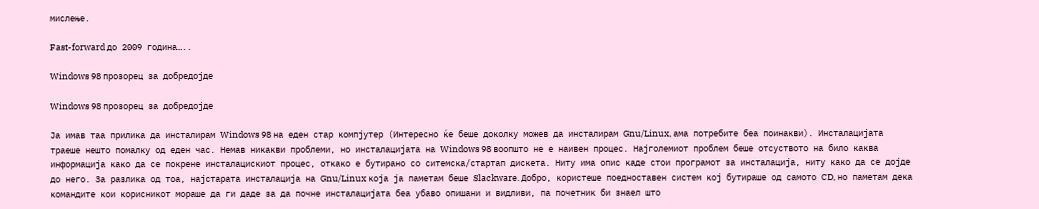мислење.

Fast-forward до 2009 година…..

Windows 98 прозорец за добредојде

Windows 98 прозорец за добредојде

Ја имав таа прилика да инсталирам Windows 98 на еден стар компјутер (Интересно ќе беше доколку можев да инсталирам Gnu/Linux, ама потребите беа поинакви). Инсталацијата траеше нешто помалку од еден час. Немав никакви проблеми, но инсталацијата на Windows 98 воопшто не е наивен процес. Најголемиот проблем беше отсуството на било каква информација како да се покрене инсталацискиот процес, откако е бутирано со ситемска/стартап дискета. Ниту има опис каде стои програмот за инсталација, ниту како да се дојде до него. За разлика од тоа, најстарата инсталација на Gnu/Linux која ја паметам беше Slackware. Добро, користеше поедноставен систем кој бутираше од самото CD, но паметам дека командите кои корисникот мораше да ги даде за да почне инсталацијата беа убаво опишани и видливи, па почетник би знаел што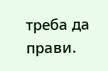треба да прави.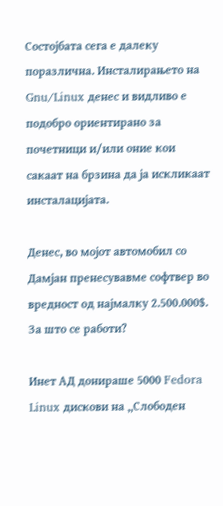Состојбата сега е далеку поразлична. Инсталирањето на Gnu/Linux денес и видливо е подобро ориентирано за почетници и/или оние кои сакаат на брзина да ја искликаат инсталацијата.

Денес, во мојот автомобил со Дамјан пренесувавме софтвер во вредност од најмалку 2.500.000$. За што се работи?

Инет АД донираше 5000 Fedora Linux дискови на „Слободен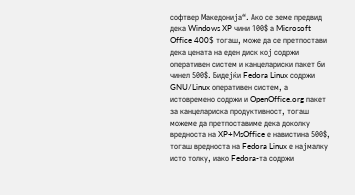софтвер Македонија“. Ако се земе предвид дека Windows XP чини 100$ а Microsoft Office 400$ тогаш, може да се претпостави дека цената на еден диск кој содржи оперативен систем и канцелариски пакет би чинел 500$. Бидејќи Fedora Linux содржи GNU/Linux оперативен систем, а истовремено содржи и OpenOffice.org пакет за канцелариска продуктивност, тогаш можеме да претпоставиме дека доколку вредноста на XP+MsOffice е навистина 500$, тогаш вредноста на Fedora Linux е најмалку исто толку, иако Fedora-та содржи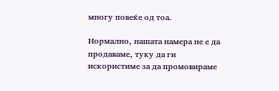многу повеќе од тоа.

Нормално, нашата намера не е да продаваме, туку да ги искористиме за да промовираме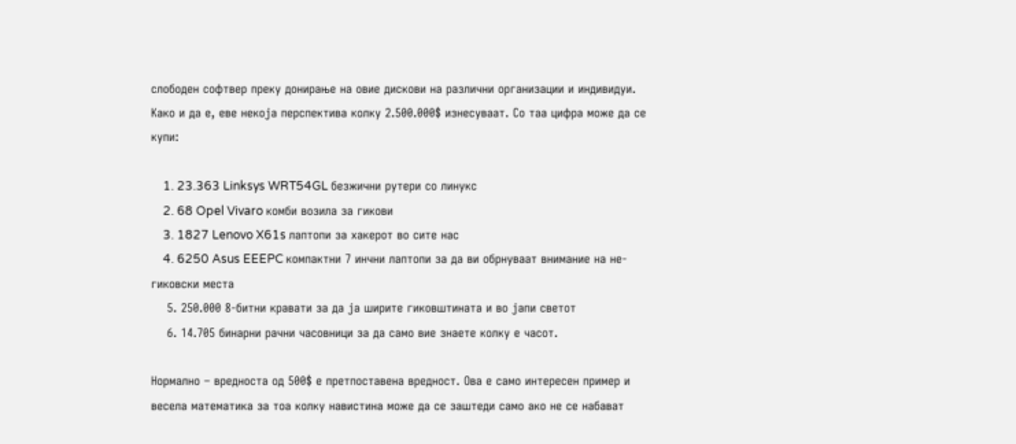слободен софтвер преку донирање на овие дискови на различни организации и индивидуи. Како и да е, еве некоја перспектива колку 2.500.000$ изнесуваат. Со таа цифра може да се купи:

    1. 23.363 Linksys WRT54GL безжични рутери со линукс
    2. 68 Opel Vivaro комби возила за гикови
    3. 1827 Lenovo X61s лаптопи за хакерот во сите нас
    4. 6250 Asus EEEPC компактни 7 инчни лаптопи за да ви обрнуваат внимание на не-гиковски места
    5. 250.000 8-битни кравати за да ја ширите гиковштината и во јапи светот
    6. 14.705 бинарни рачни часовници за да само вие знаете колку е часот.

Нормално – вредноста од 500$ е претпоставена вредност. Ова е само интересен пример и весела математика за тоа колку навистина може да се заштеди само ако не се набават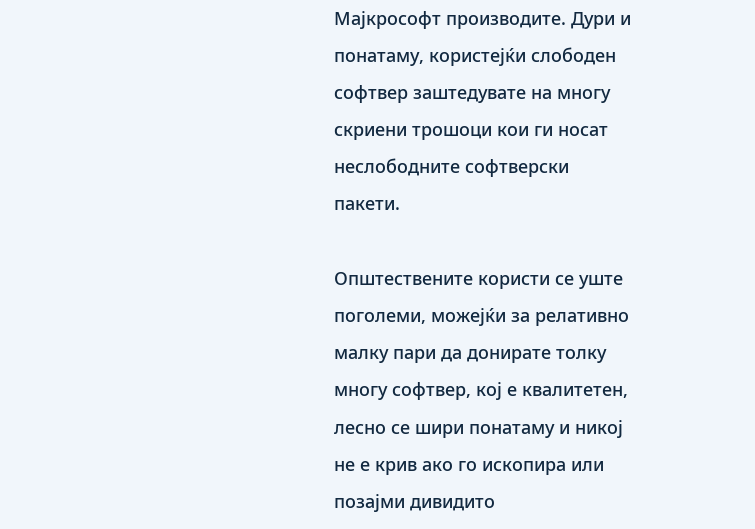Мајкрософт производите. Дури и понатаму, користејќи слободен софтвер заштедувате на многу скриени трошоци кои ги носат неслободните софтверски пакети.

Општествените користи се уште поголеми, можејќи за релативно малку пари да донирате толку многу софтвер, кој е квалитетен, лесно се шири понатаму и никој не е крив ако го ископира или позајми дивидито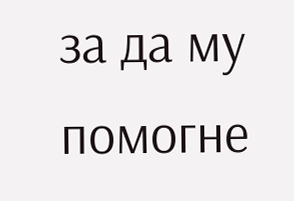за да му помогне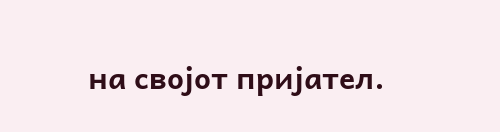на својот пријател.